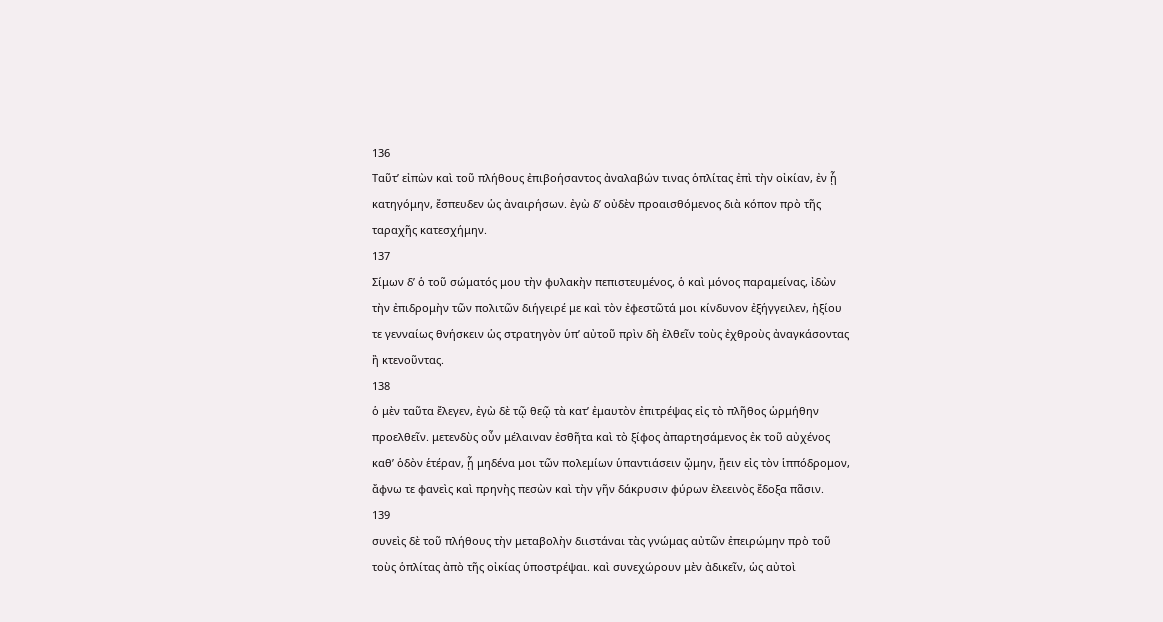136
Ταῦτʼ εἰπὼν καὶ τοῦ πλήθους ἐπιβοήσαντος ἀναλαβών τινας ὁπλίτας ἐπὶ τὴν οἰκίαν, ἐν ᾗ κατηγόμην, ἔσπευδεν ὡς ἀναιρήσων. ἐγὼ δʼ οὐδὲν προαισθόμενος διὰ κόπον πρὸ τῆς ταραχῆς κατεσχήμην.
137
Σίμων δʼ ὁ τοῦ σώματός μου τὴν φυλακὴν πεπιστευμένος, ὁ καὶ μόνος παραμείνας, ἰδὼν τὴν ἐπιδρομὴν τῶν πολιτῶν διήγειρέ με καὶ τὸν ἐφεστῶτά μοι κίνδυνον ἐξήγγειλεν, ἠξίου τε γενναίως θνήσκειν ὡς στρατηγὸν ὑπʼ αὐτοῦ πρὶν δὴ ἐλθεῖν τοὺς ἐχθροὺς ἀναγκάσοντας ἢ κτενοῦντας.
138
ὁ μὲν ταῦτα ἔλεγεν, ἐγὼ δὲ τῷ θεῷ τὰ κατʼ ἐμαυτὸν ἐπιτρέψας εἰς τὸ πλῆθος ὡρμήθην προελθεῖν. μετενδὺς οὖν μέλαιναν ἐσθῆτα καὶ τὸ ξίφος ἀπαρτησάμενος ἐκ τοῦ αὐχένος καθʼ ὁδὸν ἑτέραν, ᾗ μηδένα μοι τῶν πολεμίων ὑπαντιάσειν ᾤμην, ᾔειν εἰς τὸν ἱππόδρομον, ἄφνω τε φανεὶς καὶ πρηνὴς πεσὼν καὶ τὴν γῆν δάκρυσιν φύρων ἐλεεινὸς ἔδοξα πᾶσιν.
139
συνεὶς δὲ τοῦ πλήθους τὴν μεταβολὴν διιστάναι τὰς γνώμας αὐτῶν ἐπειρώμην πρὸ τοῦ τοὺς ὁπλίτας ἀπὸ τῆς οἰκίας ὑποστρέψαι. καὶ συνεχώρουν μὲν ἀδικεῖν, ὡς αὐτοὶ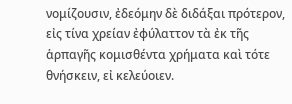νομίζουσιν, ἐδεόμην δὲ διδάξαι πρότερον, εἰς τίνα χρείαν ἐφύλαττον τὰ ἐκ τῆς ἁρπαγῆς κομισθέντα χρήματα καὶ τότε θνήσκειν, εἰ κελεύοιεν.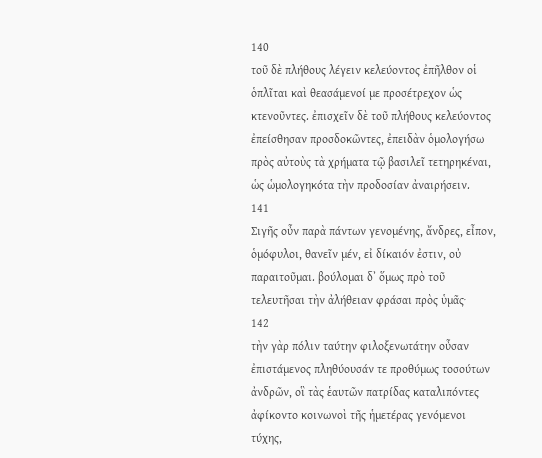140
τοῦ δὲ πλήθους λέγειν κελεύοντος ἐπῆλθον οἱ ὁπλῖται καὶ θεασάμενοί με προσέτρεχον ὡς κτενοῦντες. ἐπισχεῖν δὲ τοῦ πλήθους κελεύοντος ἐπείσθησαν προσδοκῶντες, ἐπειδὰν ὁμολογήσω πρὸς αὐτοὺς τὰ χρήματα τῷ βασιλεῖ τετηρηκέναι, ὡς ὡμολογηκότα τὴν προδοσίαν ἀναιρήσειν.
141
Σιγῆς οὖν παρὰ πάντων γενομένης, ἄνδρες, εἶπον, ὁμόφυλοι, θανεῖν μέν, εἰ δίκαιόν ἐστιν, οὐ παραιτοῦμαι. βούλομαι δʼ ὅμως πρὸ τοῦ τελευτῆσαι τὴν ἀλήθειαν φράσαι πρὸς ὑμᾶς·
142
τὴν γὰρ πόλιν ταύτην φιλοξενωτάτην οὖσαν ἐπιστάμενος πληθύουσάν τε προθύμως τοσούτων ἀνδρῶν, οἳ τὰς ἑαυτῶν πατρίδας καταλιπόντες ἀφίκοντο κοινωνοὶ τῆς ἡμετέρας γενόμενοι τύχης,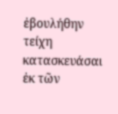ἐβουλήθην τείχη κατασκευάσαι ἐκ τῶν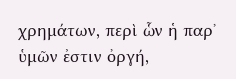χρημάτων, περὶ ὧν ἡ παρʼ ὑμῶν ἐστιν ὀργή,